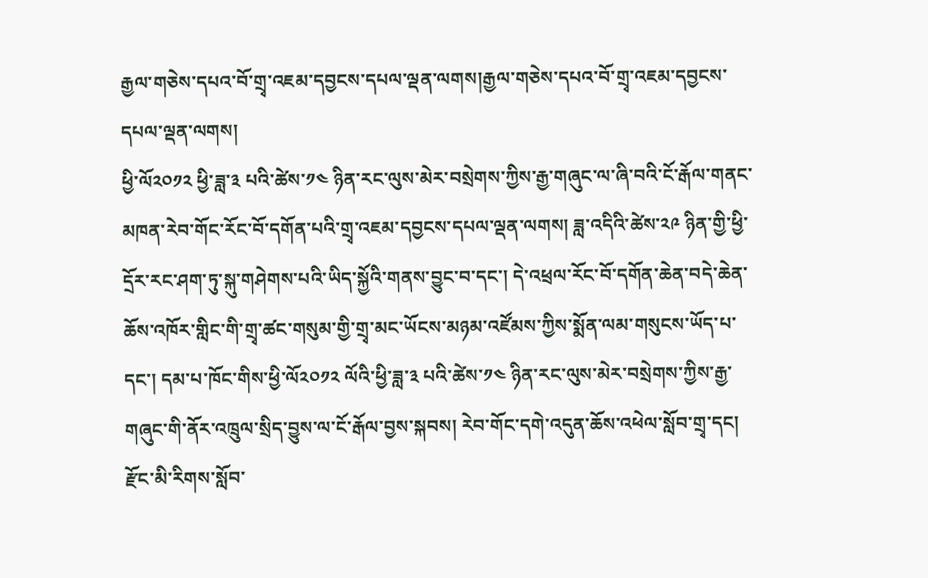རྒྱལ་གཅེས་དཔའ་བོ་གྲྭ་འཇམ་དབྱངས་དཔལ་ལྡན་ལགས།རྒྱལ་གཅེས་དཔའ་བོ་གྲྭ་འཇམ་དབྱངས་དཔལ་ལྡན་ལགས།
ཕྱི་ལོ༢༠༡༢ ཕྱི་ཟླ་༣ པའི་ཚེས་༡༤ ཉིན་རང་ལུས་མེར་བསྲེགས་ཀྱིས་རྒྱ་གཞུང་ལ་ཞི་བའི་ངོ་རྒོལ་གནང་མཁན་རེབ་གོང་རོང་བོ་དགོན་པའི་གྲྭ་འཇམ་དབྱངས་དཔལ་ལྡན་ལགས། ཟླ་འདིའི་ཚེས་༢༩ ཉིན་གྱི་ཕྱི་དྲོར་རང་ཤག་ཏུ་སྐུ་གཤེགས་པའི་ཡིད་སྐྱོའི་གནས་བྱུང་བ་དང་། དེ་འཕྲལ་རོང་བོ་དགོན་ཆེན་བདེ་ཆེན་ཆོས་འཁོར་གླིང་གི་གྲྭ་ཚང་གསུམ་གྱི་གྲྭ་མང་ཡོངས་མཉམ་འཛོམས་ཀྱིས་སྨོན་ལམ་གསུངས་ཡོད་པ་དང་། དམ་པ་ཁོང་གིས་ཕྱི་ལོ༢༠༡༢ ལོའི་ཕྱི་ཟླ་༣ པའི་ཚེས་༡༤ ཉིན་རང་ལུས་མེར་བསྲེགས་ཀྱིས་རྒྱ་གཞུང་གི་ནོར་འཁྲུལ་སྲིད་བྱུས་ལ་ངོ་རྒོལ་བྱས་སྐབས། རེབ་གོང་དགེ་འདུན་ཆོས་འཕེལ་སློབ་གྲྭ་དང། རྫོང་མི་རིགས་སློབ་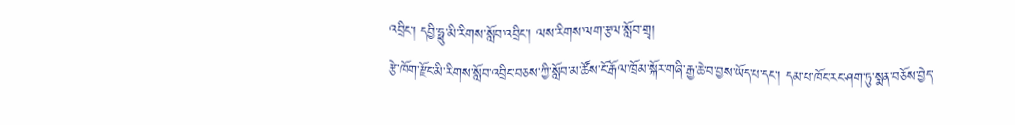འབྲིང་། དབྱི་ཧྥུ་མི་རིགས་སློབ་འབྲིང་། ལས་རིགས་ལག་རྩལ་སློབ་གྲྭ།
རྩེ་ཁོག་རྫོང་མི་རིགས་སློབ་འབྲིང་བཅས་ཀྱི་སློབ་མ་ཚོས་ངོ་རྒོལ་ཁྲོམ་སྐོར་གཞི་རྒྱ་ཆེ་བ་བྱས་ཡོད་པ་དང་། དམ་པ་ཁོང་རང་ཤག་ཏུ་སྨན་བཅོས་བྱེད་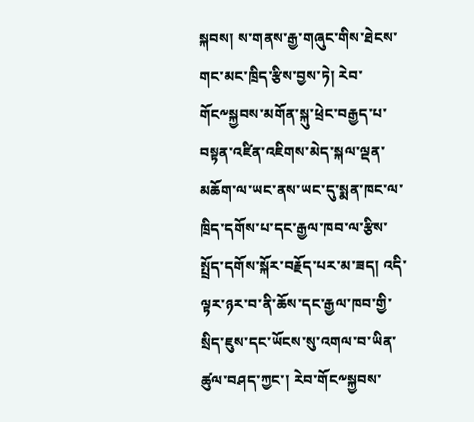སྐབས། ས་གནས་རྒྱ་གཞུང་གིས་ཐེངས་གང་མང་ཁྲིད་རྩིས་བྱས་ཏེ། རེབ་གོང༸སྐྱབས་མགོན་སྐུ་ཕྲེང་བརྒྱད་པ་བསྟན་འཛིན་འཇིགས་མེད་སྐལ་ལྡན་མཆོག་ལ་ཡང་ནས་ཡང་དུ་སྨན་ཁང་ལ་ཁྲིད་དགོས་པ་དང་རྒྱལ་ཁབ་ལ་རྩིས་སྤྲོད་དགོས་སྐོར་བརྗོད་པར་མ་ཟད། འདི་ལྟར་ཉར་བ་ནི་ཆོས་དང་རྒྱལ་ཁབ་གྱི་སྲིད་ཇུས་དང་ཡོངས་སུ་འགལ་བ་ཡིན་ཚུལ་བཤད་ཀྱང་། རེབ་གོང༸སྐྱབས་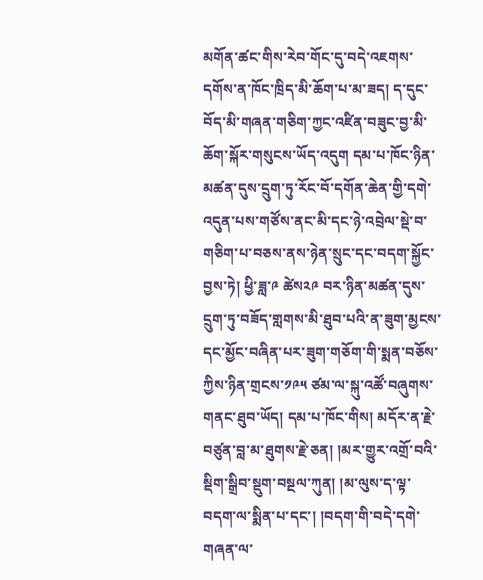མགོན་ཚང་གིས་རེབ་གོང་དུ་བདེ་འཇགས་དགོས་ན་ཁོང་ཁྲིད་མི་ཆོག་པ་མ་ཟད། ད་དུང་བོད་མི་གཞན་གཅིག་ཀྱང་འཛིན་བཟུང་བྱ་མི་ཆོག་སྐོར་གསུངས་ཡོད་འདུག དམ་པ་ཁོང་ཉིན་མཚན་དུས་དྲུག་ཏུ་རོང་བོ་དགོན་ཆེན་གྱི་དགེ་འདུན་པས་གཙོས་ནང་མི་དང་ཉེ་འབྲེལ་སྡེ་བ་གཅིག་པ་བཅས་ནས་ཉེན་སྲུང་དང་བདག་སྐྱོང་བྱས་ཏེ། ཕྱི་ཟླ་༩ ཚེས༢༩ བར་ཉིན་མཚན་དུས་དྲུག་ཏུ་བཟོད་གླགས་མི་ཐུབ་པའི་ན་ཟུག་མྱངས་དང་མྱོང་བཞིན་པར་ཟུག་གཅོག་གི་སྨན་བཅོས་ཀྱིས་ཉིན་གྲངས་༡༩༥ ཙམ་ལ་སྐུ་འཚོ་བཞུགས་གནང་ཐུབ་ཡོད། དམ་པ་ཁོང་གིས། མདོར་ན་རྗེ་བཙུན་བླ་མ་ཐུགས་རྗེ་ཅན། །མར་གྱུར་འགྲོ་བའི་སྡིག་སྒྲིབ་སྡུག་བསྔལ་ཀུན། །མ་ལུས་ད་ལྟ་བདག་ལ་སྨིན་པ་དང་། །བདག་གི་བདེ་དགེ་གཞན་ལ་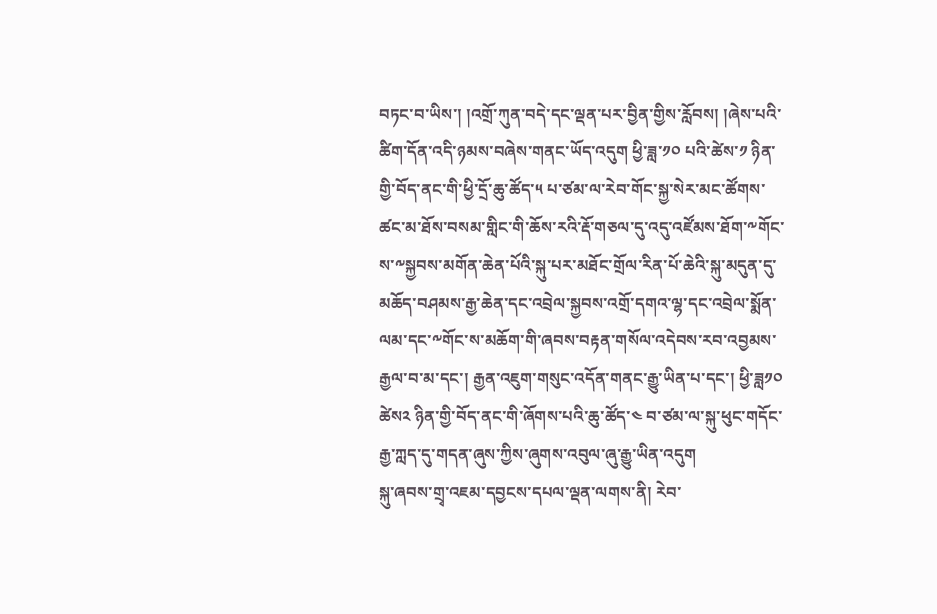བཏང་བ་ཡིས་། །འགྲོ་ཀུན་བདེ་དང་ལྡན་པར་བྱིན་གྱིས་རློབས། །ཞེས་པའི་ཚིག་དོན་འདི་ཉམས་བཞེས་གནང་ཡོད་འདུག ཕྱི་ཟླ་༡༠ པའི་ཚེས་༡ ཉིན་གྱི་བོད་ནང་གི་ཕྱི་དྲོ་ཆུ་ཚོད་༥ པ་ཙམ་ལ་རེབ་གོང་སྐྱ་སེར་མང་ཚོགས་ཚང་མ་ཐོས་བསམ་གླིང་གི་ཆོས་རའི་རྡོ་གཅལ་དུ་འདུ་འཛོམས་ཐོག་༸གོང་ས་༸སྐྱབས་མགོན་ཆེན་པོའི་སྐུ་པར་མཐོང་གྲོལ་རིན་པོ་ཆེའི་སྐུ་མདུན་དུ་མཆོད་བཤམས་རྒྱ་ཆེན་དང་འབྲེལ་སྐྱབས་འགྲོ་དགའ་ལྷ་དང་འབྲེལ་སྨོན་ལམ་དང་༸གོང་ས་མཆོག་གི་ཞབས་བརྟན་གསོལ་འདེབས་རབ་འབྱམས་རྒྱལ་བ་མ་དང་། རྒྱན་འཇུག་གསུང་འདོན་གནང་རྒྱུ་ཡིན་པ་དང་། ཕྱི་ཟླ༡༠ ཚེས༢ ཉིན་གྱི་བོད་ནང་གི་ཞོགས་པའི་ཆུ་ཚོད་༤ བ་ཙམ་ལ་སྐུ་ཕུང་གདོང་རྒྱ་ཀླད་དུ་གདན་ཞུས་ཀྱིས་ཞུགས་འབུལ་ཞུ་རྒྱུ་ཡིན་འདུག
སྐུ་ཞབས་གྲྭ་འཇམ་དབྱངས་དཔལ་ལྡན་ལགས་ནི། རེབ་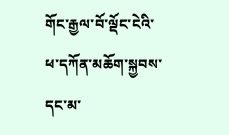གོང་རྒྱལ་བོ་ལྡོང་ངེའི་ཕ་དཀོན་མཆོག་སྐྱབས་དང་མ་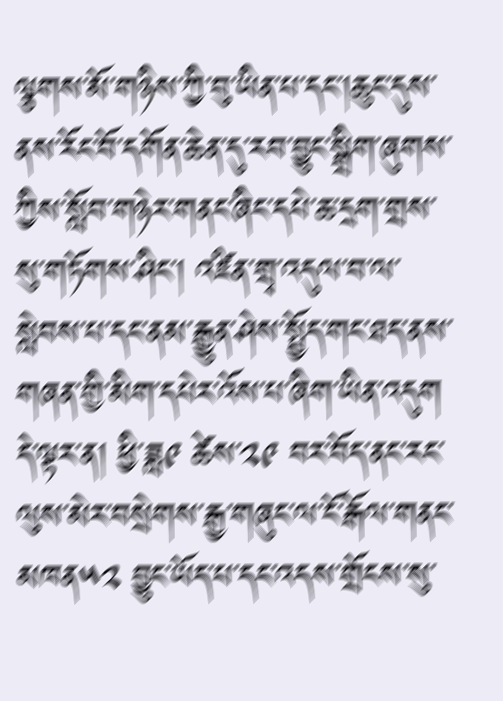ལྕགས་མོ་གཉིས་ཀྱི་བུ་ཡིན་པ་དང་།ཆུང་དུས་ནས་རོང་བོ་དགོན་ཆེན་དུ་རབ་བྱུང་སྒྲིག་ཞུགས་ཀྱིས་སློབ་གཉེར་གནང་ཞིང་དཔེ་ཆ་དྲག་གྲས་སུ་གཏོགས་ཤིང་། འཛིན་གྲྭ་འདུལ་བ་ལ་སླེབས་པ་དང་ནམ་རྒྱུན་ཤེས་སྤྱོད་གང་ཐད་ནས་གཞན་གྱི་མིག་དཔེར་འོས་པ་ཞིག་ཡིན་འདུག དེ་ལྟར་ན། ཕྱི་ཟླ༩ ཚེས་༢༩ བར་བོད་ནང་རང་ལུས་མེར་བསྲེགས་རྒྱ་གཞུང་ལ་ངོ་རྒོལ་གནང་མཁན༥༢ བྱུང་ཡོད་པ་དང་འདས་གྲོངས་སུ་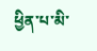ཕྱིན་པ་མི་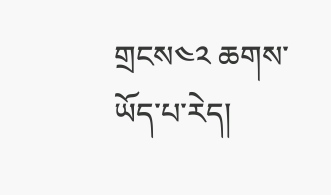གྲངས༤༢ ཆགས་ཡོད་པ་རེད།